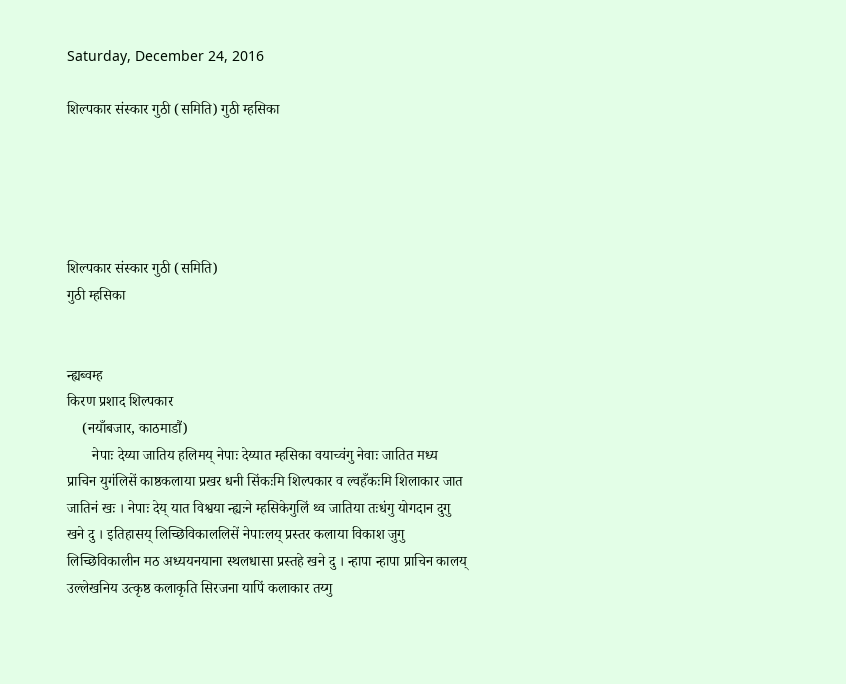Saturday, December 24, 2016

शिल्पकार संस्कार गुठी (समिति) गुठी म्हसिका





शिल्पकार संस्कार गुठी (समिति)
गुठी म्हसिका


न्ह्यब्वम्ह
किरण प्रशाद शिल्पकार
    (नयाँबजार, काठमाडौं)
       नेपाः देय्या जातिय हलिमय् नेपाः देय्यात म्हसिका वयाच्वंगु नेवाः जातित मध्य प्राचिन युगंलिसें काष्ठकलाया प्रखर धनी सिंकःमि शिल्पकार व ल्वहँकःमि शिलाकार जात जातिनं खः । नेपाः देय् यात विश्वया न्ह्यःने म्हसिकेगुलिं थ्व जातिया तःधंगु योगदान दुगु खने दु । इतिहासय् लिच्छिविकाललिसें नेपाःलय् प्रस्तर कलाया विकाश जुगु लिच्छिविकालीन मठ अध्ययनयाना स्थलधासा प्रस्तहे खने दु । न्हापा न्हापा प्राचिन कालय् उल्लेखनिय उत्कृष्ठ कलाकृति सिरजना यापिं कलाकार तय्गु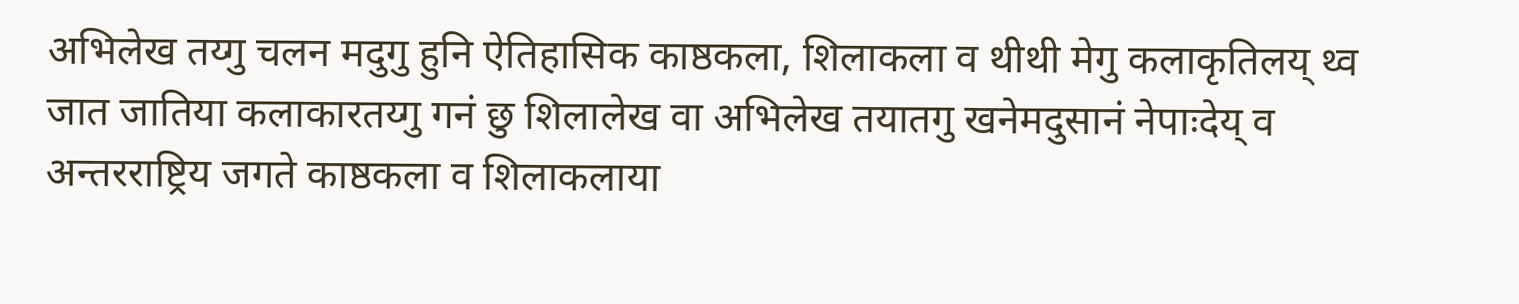अभिलेख तय्गु चलन मदुगु हुनि ऐतिहासिक काष्ठकला, शिलाकला व थीथी मेगु कलाकृतिलय् थ्व जात जातिया कलाकारतय्गु गनं छु शिलालेख वा अभिलेख तयातगु खनेमदुसानं नेपाःदेय् व अन्तरराष्ट्रिय जगते काष्ठकला व शिलाकलाया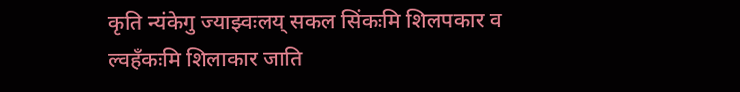कृति न्यंकेगु ज्याझ्वःलय् सकल सिंकःमि शिलपकार व ल्वहँकःमि शिलाकार जाति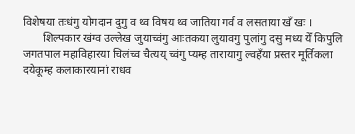विशेषया तःधंगु योगदान दुगु व थ्व विषय थ्व जातिया गर्व व लसताया खँ खः ।
       शिल्पकार खंग्व उल्लेख जुयाच्वंगु आःतकया लुयावगु पुलांगु दसु मध्य येँ किपुलि जगतपाल महाविहारया चिलंच्व चैत्यय् च्वंगु प्यम्ह तारायागु ल्वहँया प्रस्तर मूर्तिकला दयेकूम्ह कलाकारयानां राधव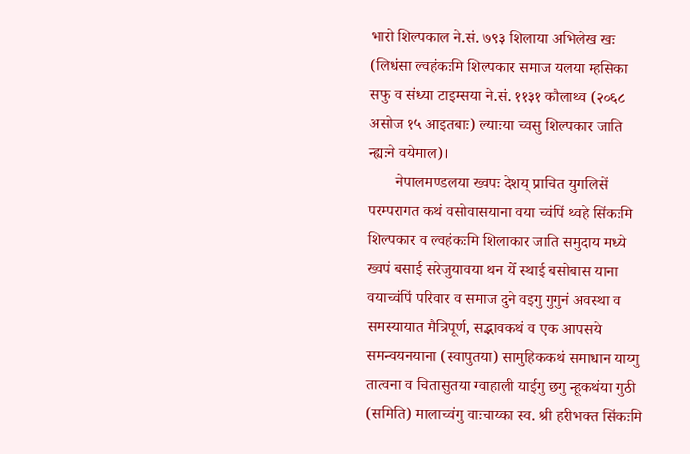भारो शिल्पकाल ने.सं. ७९३ शिलाया अभिलेख खः (लिधंसा ल्वहंकःमि शिल्पकार समाज यलया म्हसिका सफु व संध्या टाइम्सया ने.सं. ११३१ कौलाथ्व (२०६८ असोज १५ आइतबाः) ल्याःया च्वसु शिल्पकार जाति न्ह्यःने वयेमाल)।
       नेपालमण्डलया ख्वपः देशय् प्राचित युगलिसें परम्परागत कथं वसोवासयाना वया च्वंपिं थ्वहे सिंकःमि शिल्पकार व ल्वहंकःमि शिलाकार जाति समुदाय मध्ये ख्वपं बसाई सरेजुयावया थन येँ स्थाई बसोबास याना वयाच्वंपिं परिवार व समाज दुने वइगु गुगुनं अवस्था व समस्यायात मैत्रिपूर्ण, सद्भावकथं व एक आपसये समन्वयनयाना (स्वापुतया) सामुहिककथं समाधान याय्गु तात्वना व चितासुतया ग्वाहाली याईगु छगु न्हूकथंया गुठी (समिति) मालाच्वंगु वाःचाय्का स्व. श्री हरीभक्त सिंकःमि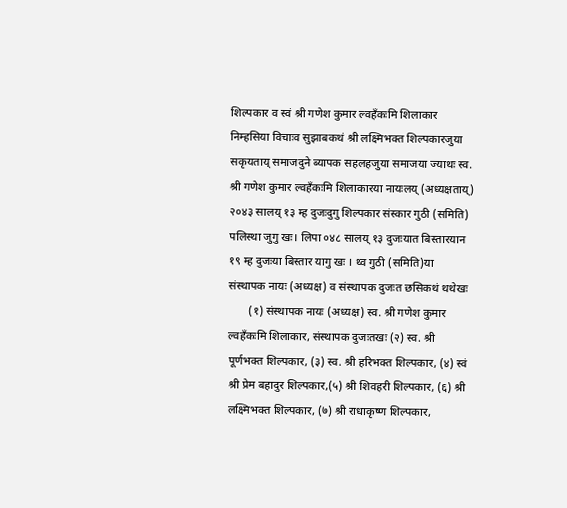शिल्पकार व स्वं श्री गणेश कुमार ल्वहँकःमि शिलाकार निम्हसिया विचाःव सुझाबकथं श्री लक्ष्मिभक्त शिल्पकारजुया सकृयताय् समाजदुने ब्यापक सहलहजुया समाजया ज्याथः स्व. श्री गणेश कुमार ल्वहँकःमि शिलाकारया नायःलय् (अध्यक्षताय्) २०४३ सालय् १३ म्ह दुजःदुगु शिल्पकार संस्कार गुठी (समिति) पलिस्था जुगु खः। लिपा ०४८ सालय् १३ दुजःयात बिस्तारयान १९ म्ह दुजःया बिस्तार यागु खः । थ्व गुठी (समिति)या संस्थापक नायः (अध्यक्ष) व संस्थापक दुजःत छसिकथं थथेखः
       (१) संस्थापक नायः (अध्यक्ष) स्व. श्री गणेश कुमार ल्वहँकःमि शिलाकार, संस्थापक दुजःतखः (२) स्व. श्री पूर्णभक्त शिल्पकार, (३) स्व. श्री हरिभक्त शिल्पकार, (४) स्वं श्री प्रेम बहादुर शिल्पकार,(५) श्री शिवहरी शिल्पकार, (६) श्री लक्ष्मिभक्त शिल्पकार, (७) श्री राधाकृष्ण शिल्पकार,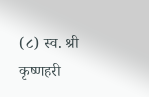(८) स्व. श्री कृष्णहरी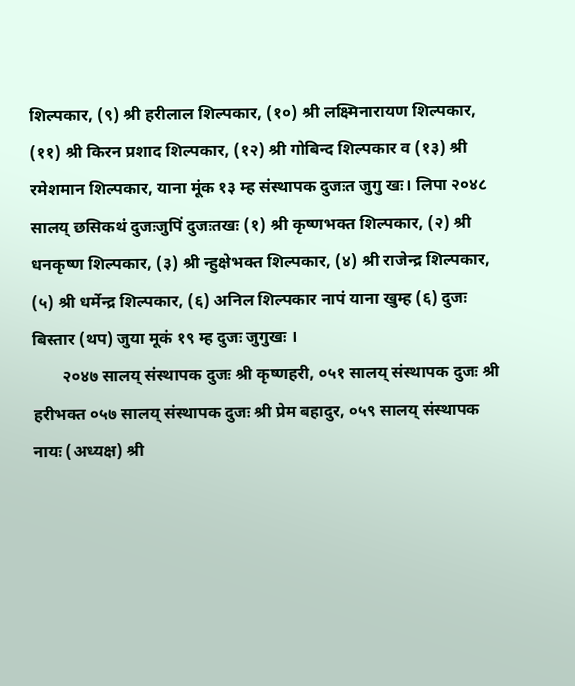शिल्पकार, (९) श्री हरीलाल शिल्पकार, (१०) श्री लक्ष्मिनारायण शिल्पकार, (११) श्री किरन प्रशाद शिल्पकार, (१२) श्री गोबिन्द शिल्पकार व (१३) श्री रमेशमान शिल्पकार, याना मूंक १३ म्ह संस्थापक दुजःत जुगु खः। लिपा २०४८ सालय् छसिकथं दुजःजुपिं दुजःतखः (१) श्री कृष्णभक्त शिल्पकार, (२) श्री धनकृष्ण शिल्पकार, (३) श्री न्हुक्षेभक्त शिल्पकार, (४) श्री राजेन्द्र शिल्पकार, (५) श्री धर्मेन्द्र शिल्पकार, (६) अनिल शिल्पकार नापं याना खुम्ह (६) दुजः बिस्तार (थप) जुया मूकं १९ म्ह दुजः जुगुखः ।
       २०४७ सालय् संस्थापक दुजः श्री कृष्णहरी, ०५१ सालय् संस्थापक दुजः श्री हरीभक्त ०५७ सालय् संस्थापक दुजः श्री प्रेम बहादुर, ०५९ सालय् संस्थापक नायः (अध्यक्ष) श्री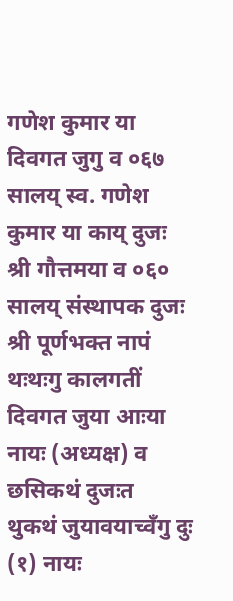गणेश कुमार या दिवगत जुगु व ०६७ सालय् स्व. गणेश कुमार या काय् दुजः श्री गौत्तमया व ०६० सालय् संस्थापक दुजः श्री पूर्णभक्त नापं थःथःगु कालगतीं दिवगत जुया आःया नायः (अध्यक्ष) व छसिकथं दुजःत  थुकथं जुयावयाच्वँगु दुः (१) नायः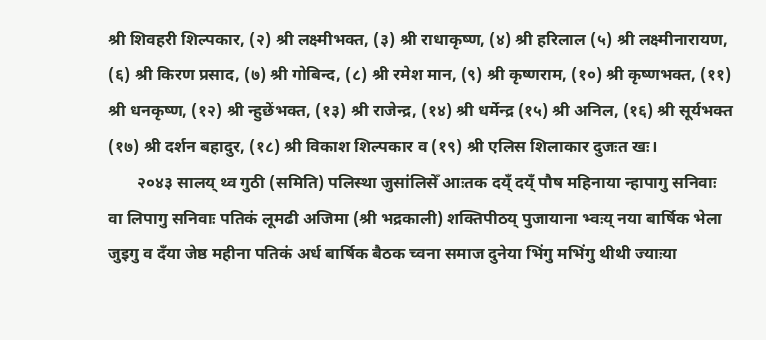श्री शिवहरी शिल्पकार, (२) श्री लक्ष्मीभक्त, (३) श्री राधाकृष्ण, (४) श्री हरिलाल (५) श्री लक्ष्मीनारायण, (६) श्री किरण प्रसाद, (७) श्री गोबिन्द, (८) श्री रमेश मान, (९) श्री कृष्णराम, (१०) श्री कृष्णभक्त, (११) श्री धनकृष्ण, (१२) श्री न्हुछेंभक्त, (१३) श्री राजेन्द्र, (१४) श्री धर्मेन्द्र (१५) श्री अनिल, (१६) श्री सूर्यभक्त (१७) श्री दर्शन बहादुर, (१८) श्री विकाश शिल्पकार व (१९) श्री एलिस शिलाकार दुजःत खः।
       २०४३ सालय् थ्व गुठी (समिति) पलिस्था जुसांलिसेँ आःतक दय्ँ दय्ँ पौष महिनाया न्हापागु सनिवाः वा लिपागु सनिवाः पतिकं लूमढी अजिमा (श्री भद्रकाली) शक्तिपीठय् पुजायाना भ्वःय् नया बार्षिक भेला जुइगु व दँया जेष्ठ महीना पतिकं अर्ध बार्षिक बैठक च्वना समाज दुनेया भिंगु मभिंगु थीथी ज्याःया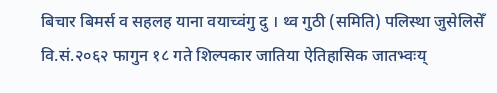बिचार बिमर्स व सहलह याना वयाच्वंगु दु । थ्व गुठी (समिति) पलिस्था जुसेलिसेँ वि.सं.२०६२ फागुन १८ गते शिल्पकार जातिया ऐतिहासिक जातभ्वःय्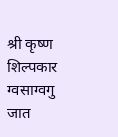श्री कृष्ण शिल्पकार ग्वसाग्वगु जात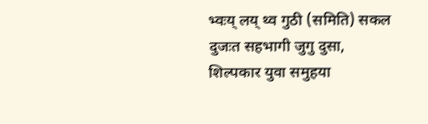भ्वःय् लय् थ्व गुठी (समिति) सकल दुजःत सहभागी जुगु दुसा, शिल्पकार युवा समुहया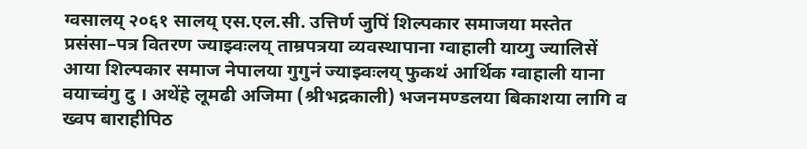ग्वसालय् २०६१ सालय् एस.एल.सी. उत्तिर्ण जुपिं शिल्पकार समाजया मस्तेत प्रसंसा–पत्र वितरण ज्याझ्वःलय् ताम्रपत्रया व्यवस्थापाना ग्वाहाली याय्गु ज्यालिसें आया शिल्पकार समाज नेपालया गुगुनं ज्याझ्वःलय् फुकथं आर्थिक ग्वाहाली याना वयाच्वंगु दु । अथेंहे लूमढी अजिमा (श्रीभद्रकाली) भजनमण्डलया बिकाशया लागि व ख्वप बाराहीपिठ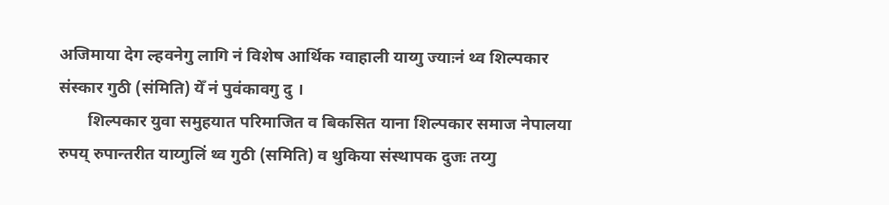अजिमाया देग ल्हवनेगु लागि नं विशेष आर्थिक ग्वाहाली याय्गु ज्याःनं थ्व शिल्पकार संस्कार गुठी (संमिति) येँ नं पुवंकावगु दु ।
       शिल्पकार युवा समुहयात परिमाजित व बिकसित याना शिल्पकार समाज नेपालया रुपय् रुपान्तरीत याय्गुलिं थ्व गुठी (समिति) व थुकिया संस्थापक दुजः तय्गु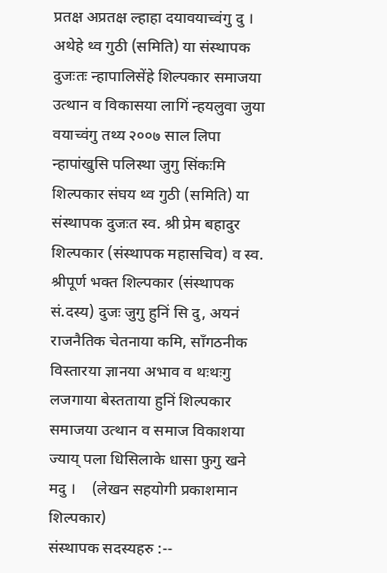प्रतक्ष अप्रतक्ष ल्हाहा दयावयाच्वंगु दु । अथेहे थ्व गुठी (समिति) या संस्थापक दुजःतः न्हापालिसेंहे शिल्पकार समाजया उत्थान व विकासया लागिं न्हयलुवा जुया वयाच्वंगु तथ्य २००७ साल लिपा न्हापांखुसि पलिस्था जुगु सिंकःमि शिल्पकार संघय थ्व गुठी (समिति) या संस्थापक दुजःत स्व. श्री प्रेम बहादुर शिल्पकार (संस्थापक महासचिव) व स्व. श्रीपूर्ण भक्त शिल्पकार (संस्थापक सं.दस्य) दुजः जुगु हुनिं सि दु, अयनं राजनैतिक चेतनाया कमि, साँगठनीक विस्तारया ज्ञानया अभाव व थःथःगु लजगाया बेस्तताया हुनिं शिल्पकार समाजया उत्थान व समाज विकाशया ज्याय् पला धिसिलाके धासा फुगु खने मदु ।    (लेखन सहयोगी प्रकाशमान शिल्पकार)
संस्थापक सदस्यहरु :--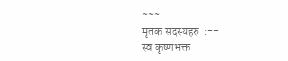~~~
मृतक सदस्यहरु  :--
स्व कृष्णभक्त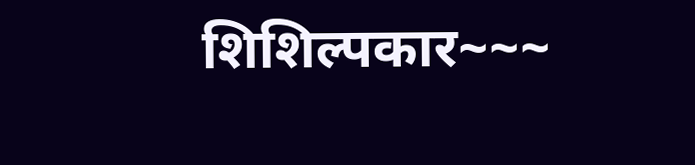शिशिल्पकार~~~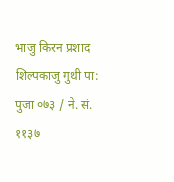भाजु किरन प्रशाद शिल्पकाजु गुथी पा: पुजा ०७३ / ने. सं. ११३७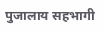पुजालाय सहभागी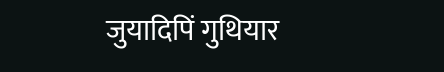जुयादिपिं गुथियार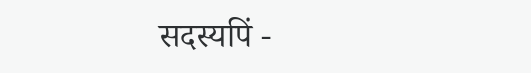सदस्यपिं -